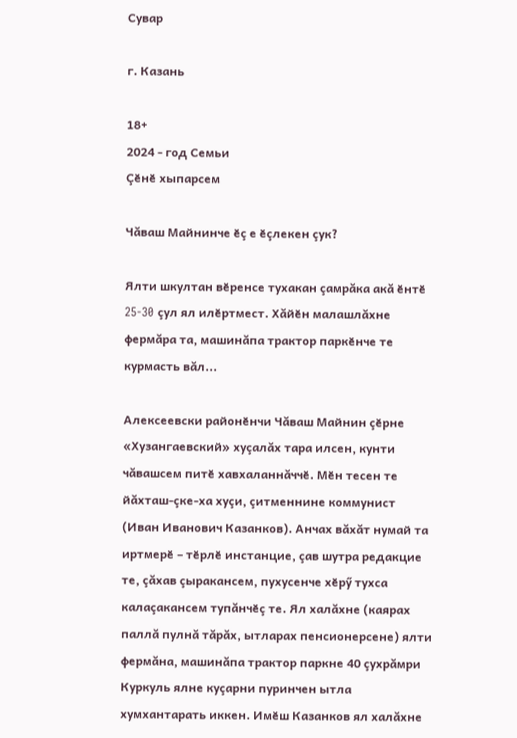Сувар

г. Казань

18+
2024 - год Семьи
Çӗнӗ хыпарсем

Чăваш Майнинче ӗç е ӗçлекен çук?

Ялти шкултан вӗренсе тухакан çамрăка акă ӗнтӗ 25-30 çул ял илӗртмест. Хăйӗн малашлăхне фермăра та, машинăпа трактор паркӗнче те курмасть вăл...

Алексеевски районӗнчи Чăваш Майнин çӗрне «Хузангаевский» хуçалăх тара илсен, кунти чăвашсем питӗ хавхаланнăччӗ. Мӗн тесен те йăхташ-çке-ха хуçи, çитменнине коммунист (Иван Иванович Казанков). Анчах вăхăт нумай та иртмерӗ – тӗрлӗ инстанцие, çав шутра редакцие те, çăхав çыракансем, пухусенче хӗрӳ тухса калаçакансем тупăнчӗç те. Ял халăхне (каярах паллă пулнă тăрăх, ытларах пенсионерсене) ялти фермăна, машинăпа трактор паркне 40 çухрăмри Куркуль ялне куçарни пуринчен ытла хумхантарать иккен. Имӗш Казанков ял халăхне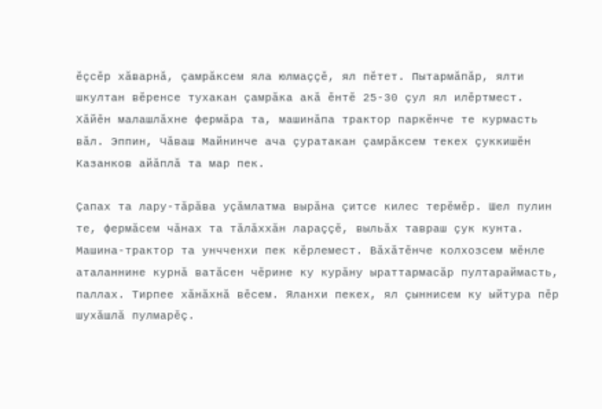ӗçсӗр хăварнă, çамрăксем яла юлмаççӗ, ял пӗтет. Пытармăпăр, ялти шкултан вӗренсе тухакан çамрăка акă ӗнтӗ 25-30 çул ял илӗртмест. Хăйӗн малашлăхне фермăра та, машинăпа трактор паркӗнче те курмасть вăл. Эппин, Чăваш Майнинче ача çуратакан çамрăксем текех çуккишӗн Казанков айăплă та мар пек.

Çапах та лару-тăрăва уçăмлатма вырăна çитсе килес терӗмӗр. Шел пулин те, фермăсем чăнах та тăлăххăн лараççӗ, выльăх тавраш çук кунта. Машина-трактор та унчченхи пек кӗрлемест. Вăхăтӗнче колхозсем мӗнле аталаннине курнă ватăсен чӗрине ку курăну ыраттармасăр пултараймасть, паллах. Тирпее хăнăхнă вӗсем. Яланхи пекех, ял çыннисем ку ыйтура пӗр шухăшлă пулмарӗç.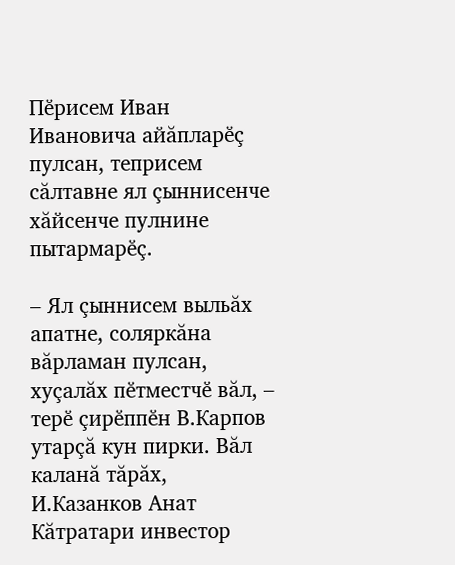Пӗрисем Иван Ивановича айăпларӗç пулсан, теприсем сăлтавне ял çыннисенче хăйсенче пулнине пытармарӗç.

– Ял çыннисем выльăх апатне, соляркăна вăрламан пулсан, хуçалăх пӗтместчӗ вăл, – терӗ çирӗппӗн В.Карпов утарçă кун пирки. Вăл каланă тăрăх, И.Казанков Анат Кăтратари инвестор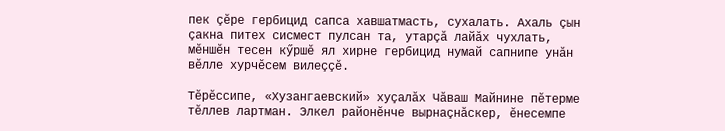пек çӗре гербицид сапса хавшатмасть, сухалать. Ахаль çын çакна питех сисмест пулсан та, утарçă лайăх чухлать, мӗншӗн тесен кӳршӗ ял хирне гербицид нумай сапнипе унăн вӗлле хурчӗсем вилеççӗ.

Тӗрӗссипе, «Хузангаевский» хуçалăх Чăваш Майнине пӗтерме тӗллев лартман. Элкел районӗнче вырнаçнăскер, ӗнесемпе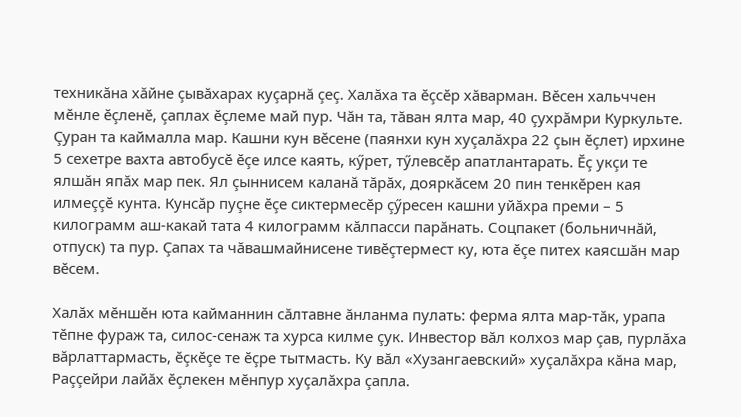техникăна хăйне çывăхарах куçарнă çеç. Халăха та ӗçсӗр хăварман. Вӗсен хальччен мӗнле ӗçленӗ, çаплах ӗçлеме май пур. Чăн та, тăван ялта мар, 40 çухрăмри Куркульте. Çуран та каймалла мар. Кашни кун вӗсене (паянхи кун хуçалăхра 22 çын ӗçлет) ирхине 5 сехетре вахта автобусӗ ӗçе илсе каять, кӳрет, тӳлевсӗр апатлантарать. Ӗç укçи те ялшăн япăх мар пек. Ял çыннисем каланă тăрăх, дояркăсем 20 пин тенкӗрен кая илмеççӗ кунта. Кунсăр пуçне ӗçе сиктермесӗр çӳресен кашни уйăхра преми – 5 килограмм аш-какай тата 4 килограмм кăлпасси парăнать. Соцпакет (больничнăй, отпуск) та пур. Çапах та чăвашмайнисене тивӗçтермест ку, юта ӗçе питех каясшăн мар вӗсем.

Халăх мӗншӗн юта кайманнин сăлтавне ăнланма пулать: ферма ялта мар-тăк, урапа тӗпне фураж та, силос-сенаж та хурса килме çук. Инвестор вăл колхоз мар çав, пурлăха вăрлаттармасть, ӗçкӗçе те ӗçре тытмасть. Ку вăл «Хузангаевский» хуçалăхра кăна мар, Раççейри лайăх ӗçлекен мӗнпур хуçалăхра çапла.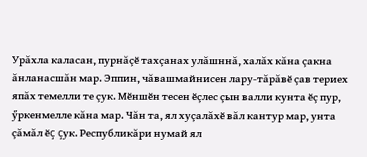Урăхла каласан, пурнăçӗ тахçанах улăшннă, халăх кăна çакна ăнланасшăн мар. Эппин, чăвашмайнисен лару-тăрăвӗ çав териех япăх темелли те çук. Мӗншӗн тесен ӗçлес çын валли кунта ӗç пур, ӳркенмелле кăна мар. Чăн та, ял хуçалăхӗ вăл кантур мар, унта çăмăл ӗç çук. Республикăри нумай ял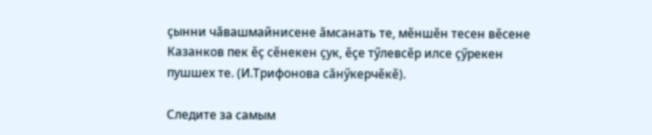çынни чăвашмайнисене ăмсанать те, мӗншӗн тесен вӗсене Казанков пек ӗç сӗнекен çук, ӗçе тӳлевсӗр илсе çӳрекен пушшех те. (И.Трифонова сăнӳкерчӗкӗ).

Следите за самым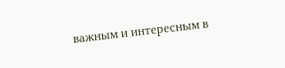важным и интересным в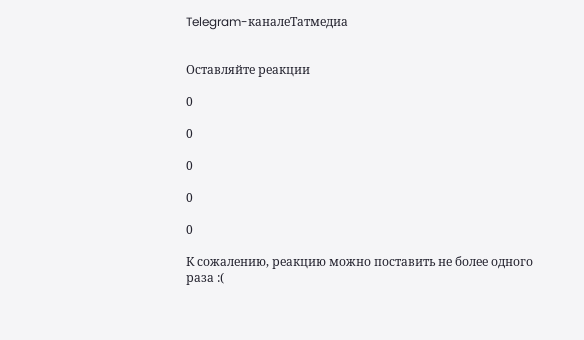Telegram-каналеТатмедиа


Оставляйте реакции

0

0

0

0

0

К сожалению, реакцию можно поставить не более одного раза :(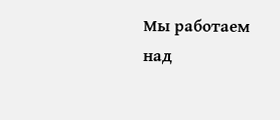Мы работаем над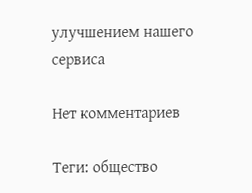улучшением нашего сервиса

Нет комментариев

Теги: общество